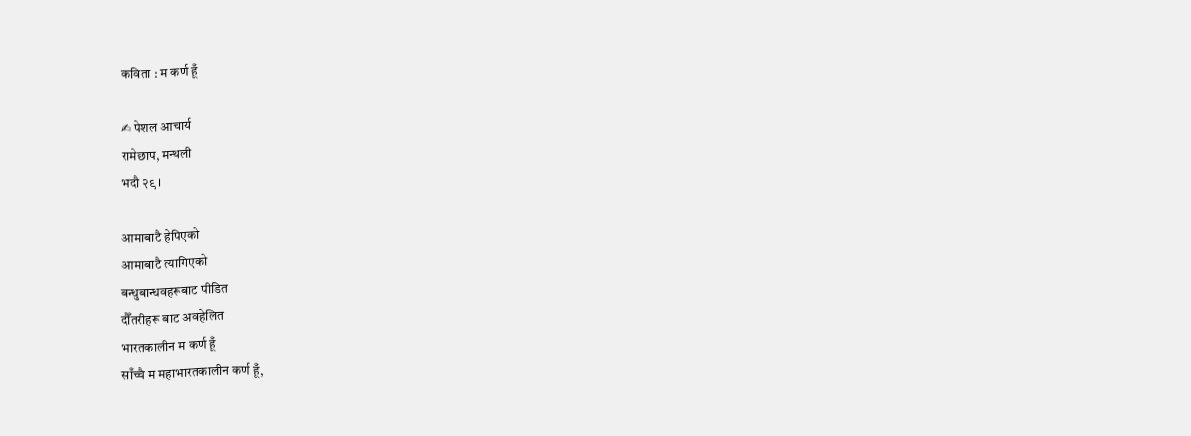कविता : म कर्ण हूँ

✍ पेशल आचार्य
रामेछाप, मन्थली
भदौ २९ ।

आमाबाटै हेपिएको
आमाबाटै त्यागिएको
बन्धुबान्धवहरूबाट पीडित
दौँतरीहरू बाट अवहेलित
भारतकालीन म कर्ण हूँ
साँच्चै म महाभारतकालीन कर्ण हूँ,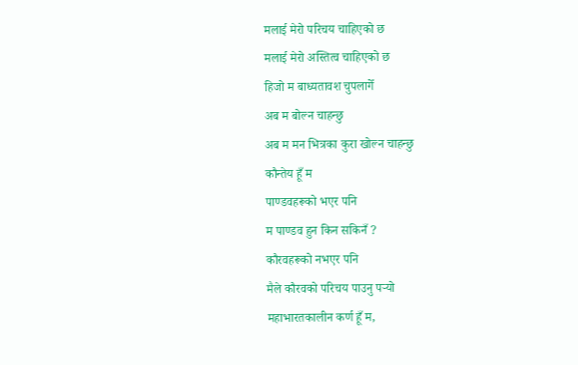मलाई मेरो परिचय चाहिएको छ
मलाई मेरो अस्तित्व चाहिएको छ
हिजो म बाध्यतावश चुपलागेँ
अब म बोल्न चाहन्छु
अब म मन भित्रका कुरा खोल्न चाहन्छु
कौन्तेय हूँ म
पाण्डवहरूको भएर पनि
म पाण्डव हुन किन सकिनँ ?
कौरवहरूको नभएर पनि
मैले कौरवको परिचय पाउनु पर्‍यो
महाभारतकालीन कर्ण हूँ म,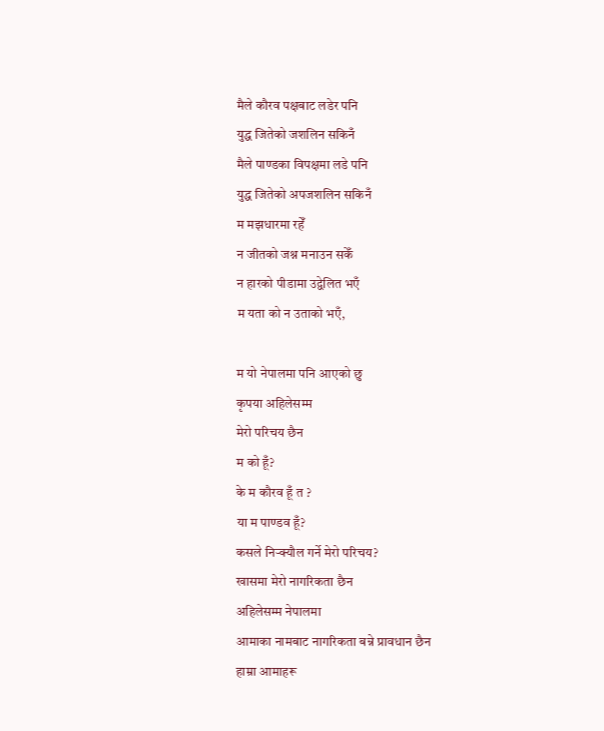मैले कौरव पक्षबाट लडेर पनि
युद्ध जितेको जशलिन सकिनँ
मैले पाण्डका विपक्षमा लडे पनि
युद्ध जितेको अपजशलिन सकिनँ
म मझधारमा रहेँ
न जीतको जश्न मनाउन सकेँ
न हारको पीडामा उद्वेलित भएँ
म यता को न उताको भएँ,

म यो नेपालमा पनि आएको छु
कृपया अहिलेसम्म
मेरो परिचय छैन
म को हूँ?
के म कौरव हूँ त ?
या म पाण्डव हूँ?
कसले निर्‍क्यौल गर्ने मेरो परिचय?
खासमा मेरो नागरिकता छैन
अहिलेसम्म नेपालमा
आमाका नामबाट नागरिकता बन्ने प्रावधान छैन
हाम्रा आमाहरू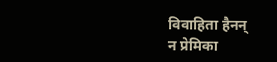विवाहिता हैनन्
न प्रेमिका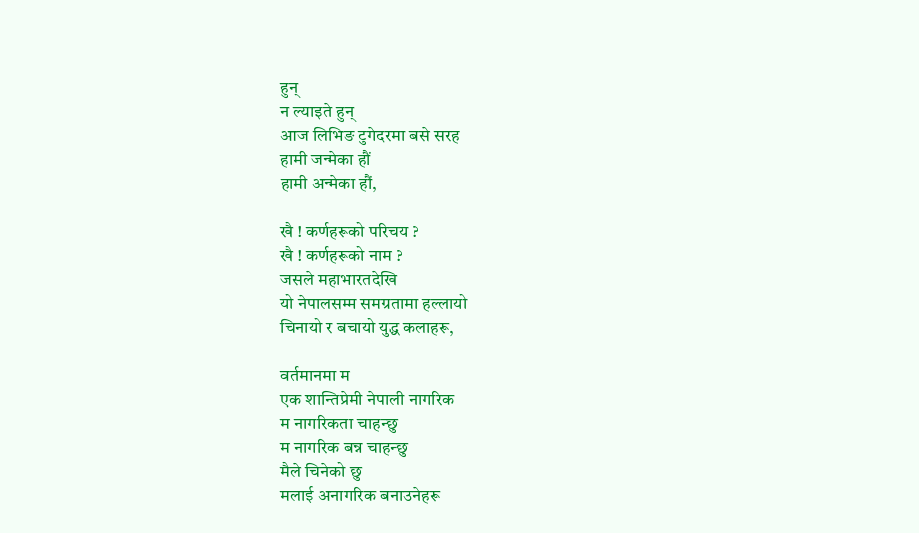हुन्
न ल्याइते हुन्
आज लिभिङ टुगेदरमा बसे सरह
हामी जन्मेका हौं
हामी अन्मेका हौं,

खै ! कर्णहरूको परिचय ?
खै ! कर्णहरूको नाम ?
जसले महाभारतदेखि
यो नेपालसम्म समग्रतामा हल्लायो
चिनायो र बचायो युद्ध कलाहरू,

वर्तमानमा म
एक शान्तिप्रेमी नेपाली नागरिक
म नागरिकता चाहन्छु
म नागरिक बन्न चाहन्छु
मैले चिनेको छु
मलाई अनागरिक बनाउनेहरू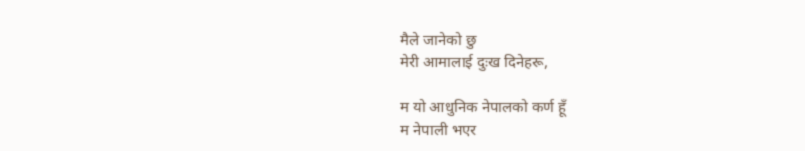मैले जानेको छु
मेरी आमालाई दुःख दिनेहरू,

म यो आधुनिक नेपालको कर्ण हूँ
म नेपाली भएर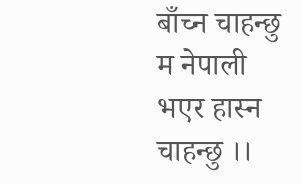बाँच्न चाहन्छु
म नेपाली भएर हास्न चाहन्छु ।।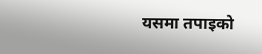यसमा तपाइको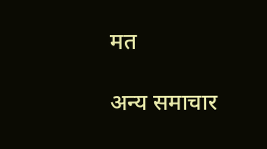मत

अन्य समाचार